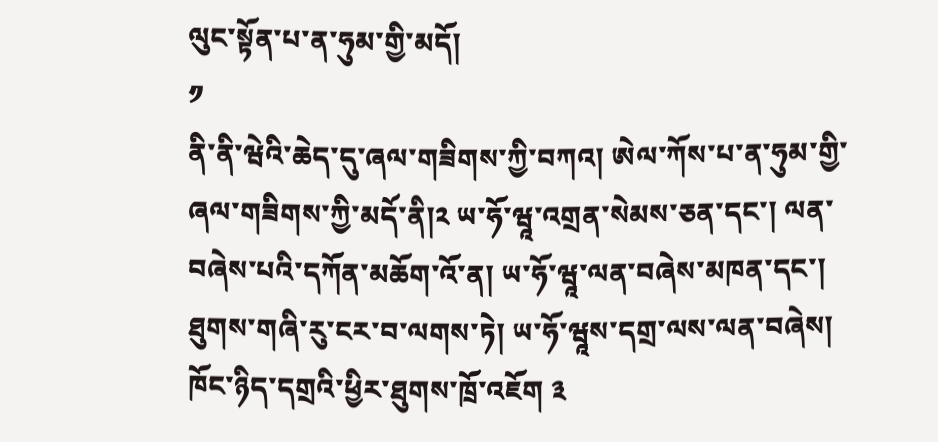ལུང་སྟོན་པ་ན་ཧུམ་གྱི་མདོ།
༡
ནི་ནི་ཝེའི་ཆེད་དུ་ཞལ་གཟིགས་ཀྱི་བཀའ། ཨེལ་ཀོས་པ་ན་ཧུམ་གྱི་ཞལ་གཟིགས་ཀྱི་མདོ་ནི།༢ ཡ་ཧོ་ཝཱ་འགྲན་སེམས་ཅན་དང་། ལན་བཞེས་པའི་དཀོན་མཆོག་འོ་ན། ཡ་ཧོ་ཝཱ་ལན་བཞེས་མཁན་དང་། ཐུགས་གཞི་རུ་ངར་བ་ལགས་ཏེ། ཡ་ཧོ་ཝཱས་དགྲ་ལས་ལན་བཞེས། ཁོང་ཉིད་དགྲའི་ཕྱིར་ཐུགས་ཁྲོ་འཇོག ༣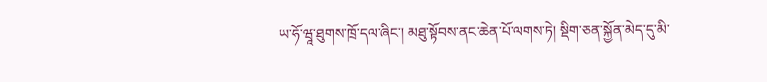ཡ་ཧོ་ཝཱ་ཐུགས་ཁྲོ་དལ་ཞིང་། མཐུ་སྟོབས་ནང་ཆེན་པོ་ལགས་ཏེ། སྡིག་ཅན་སྐྱོན་མེད་དུ་མི་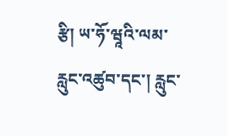རྩི། ཡ་ཧོ་ཝཱའི་ལམ་རླུང་འཚུབ་དང་། རླུང་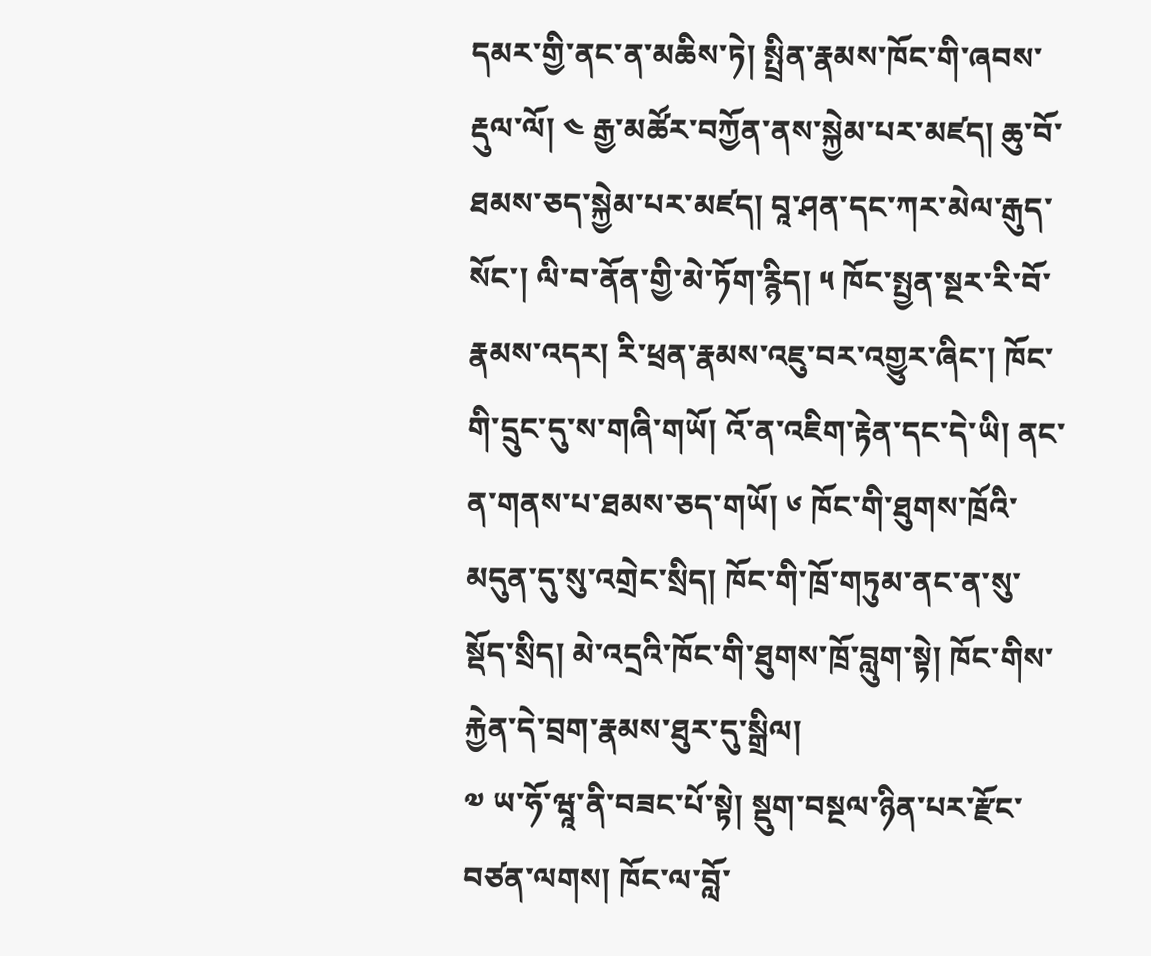དམར་གྱི་ནང་ན་མཆིས་ཏེ། སྤྲིན་རྣམས་ཁོང་གི་ཞབས་རྡུལ་ལོ། ༤ རྒྱ་མཚོར་བཀྱོན་ནས་སྐྱེམ་པར་མཛད། ཆུ་བོ་ཐམས་ཅད་སྐྱེམ་པར་མཛད། བཱ་ཤན་དང་ཀར་མེལ་རྒུད་སོང་། ལི་བ་ནོན་གྱི་མེ་ཏོག་རྙིད། ༥ ཁོང་སྤྱན་སྔར་རི་བོ་རྣམས་འདར། རི་ཕྲན་རྣམས་འཇུ་བར་འགྱུར་ཞིང་། ཁོང་གི་དྲུང་དུ་ས་གཞི་གཡོ། འོ་ན་འཇིག་རྟེན་དང་དེ་ཡི། ནང་ན་གནས་པ་ཐམས་ཅད་གཡོ། ༦ ཁོང་གི་ཐུགས་ཁྲོའི་མདུན་དུ་སུ་འགྲེང་སྲིད། ཁོང་གི་ཁྲོ་གཏུམ་ནང་ན་སུ་སྡོད་སྲིད། མེ་འདྲའི་ཁོང་གི་ཐུགས་ཁྲོ་བླུག་སྟེ། ཁོང་གིས་རྐྱེན་དེ་བྲག་རྣམས་ཐུར་དུ་སྒྲིལ།
༧ ཡ་ཧོ་ཝཱ་ནི་བཟང་པོ་སྟེ། སྡུག་བསྔལ་ཉིན་པར་རྫོང་བཙན་ལགས། ཁོང་ལ་བློ་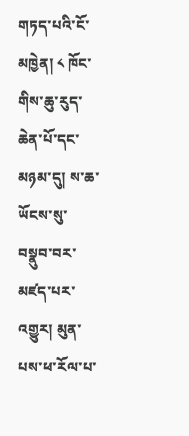གཏད་པའི་ངོ་མཁྱེན། ༨ ཁོང་གིས་ཆུ་རུད་ཆེན་པོ་དང་མཉམ་དུ། ས་ཆ་ཡོངས་སུ་བསྣུབ་བར་མཛད་པར་འགྱུར། མུན་པས་ཕ་རོལ་པ་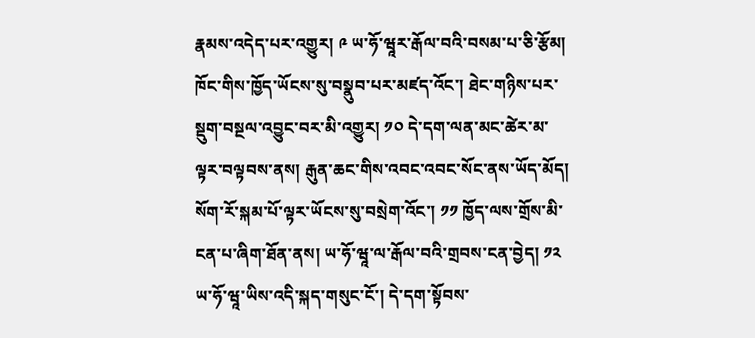རྣམས་འདེད་པར་འགྱུར། ༩ ཡ་ཧོ་ཝཱར་རྒོལ་བའི་བསམ་པ་ཅི་རྩོམ། ཁོང་གིས་ཁྱོད་ཡོངས་སུ་བསྣུབ་པར་མཛད་འོང་། ཐེང་གཉིས་པར་སྡུག་བསྔལ་འབྱུང་བར་མི་འགྱུར། ༡༠ དེ་དག་ལན་མང་ཚེར་མ་ལྟར་བལྟབས་ནས། རྒུན་ཆང་གིས་འབང་འབང་སོང་ནས་ཡོད་མོད། སོག་རོ་སྐམ་པོ་ལྟར་ཡོངས་སུ་བསྲེག་འོང་། ༡༡ ཁྱོད་ལས་གྲོས་མི་ངན་པ་ཞིག་ཐོན་ནས། ཡ་ཧོ་ཝཱ་ལ་རྒོལ་བའི་གྲབས་ངན་བྱེད། ༡༢ ཡ་ཧོ་ཝཱ་ཡིས་འདི་སྐད་གསུང་ངོ་། དེ་དག་སྟོབས་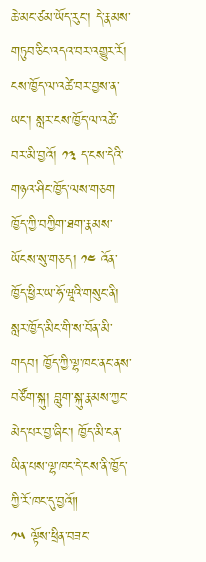ཆེ་མང་ཙམ་ཡོད་རུང་། དེ་རྣམས་གཏུབ་ཅིང་འདའ་བར་འགྱུར་རོ། ངས་ཁྱོད་ལ་འཚེ་བར་བྱས་ན་ཡང་། སླར་ངས་ཁྱོད་ལ་འཚེ་བར་མི་བྱའོ། ༡༣ ད་ངས་དེའི་གཉའ་ཤིང་ཁྱོད་ལས་གཅག ཁྱོད་ཀྱི་བཀྱིག་ཐག་རྣམས་ཡོངས་སུ་གཅད། ༡༤ འོན་ཁྱོད་ཕྱིར་ཡ་ཧོ་ཝཱའི་གསུང་ནི། སླར་ཁྱོད་མིང་གི་ས་བོན་མི་གདབ། ཁྱོད་ཀྱི་ལྷ་ཁང་ནང་ནས་བཙོག་སྐུ། བླུག་སྐུ་རྣམས་ཀྱང་མེད་པར་བྱ་ཞིང་། ཁྱོད་མི་ངན་ཡིན་པས་ལྷ་ཁང་དེ་ངས་ནི་ཁྱོད་ཀྱི་རོ་ཁང་དུ་བྱའོ༎
༡༥ ལྟོས་ཕྲིན་བཟང་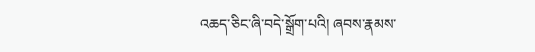འཆད་ཅིང་ཞི་བདེ་སྒྲོག་པའི། ཞབས་རྣམས་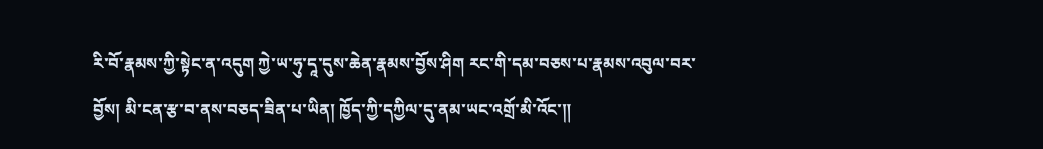རི་བོ་རྣམས་ཀྱི་སྟེང་ན་འདུག ཀྱེ་ཡ་ཧུ་དཱ་དུས་ཆེན་རྣམས་བྱོས་ཤིག རང་གི་དམ་བཅས་པ་རྣམས་འབུལ་བར་བྱོས། མི་ངན་རྩ་བ་ནས་བཅད་ཟིན་པ་ཡིན། ཁྱོད་ཀྱི་དཀྱིལ་དུ་ནམ་ཡང་འགྲོ་མི་འོང་༎